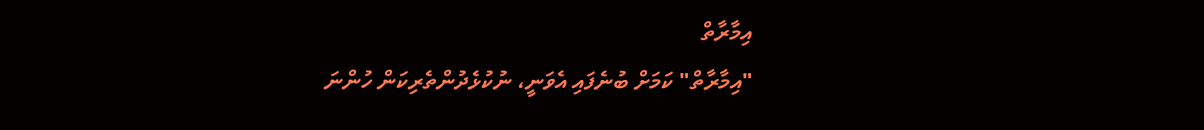އިމާރާތް
"އިމާރާތް" ކަމަށް ބުނެފައި އެވަނީ، ނުކުޅެދުންތެރިކަން ހުންނަ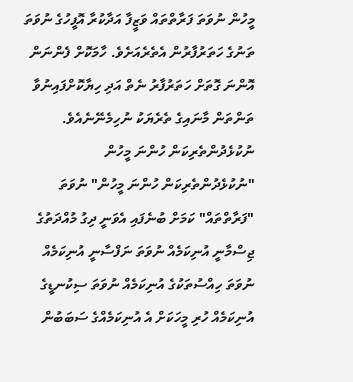މީހުން ނުވަތަ ފަރާތްތައް ވަޒީފާ އަދާކުރާ އޮފީހުގެ ނުވަތަ ތަނުގެ ހަތަރުފާރުން އެތެރެއަށެވެ. ހާމަކޮށް ފެންނަން އޮންނަ ގޮތަށް ހަތަރުފާރު ނެތް އަދި ހިޔާކޮށްފައިނުވާ ތަންތަން މާނައިގެ ތެރެޔަކު ނުހިމެނޭނެއެވެ.
ނުކުޅެދުންތެރިކަން ހުންނަ މީހުން
"ނުކުޅެދުންތެރިކަން ހުންނަ މީހުން" ނުވަތަ "ފަރާތްތައް" ކަމަށް ބުނެފައި އެވަނީ ދިގު މުއްދަތުގެ ޖިސްމާނީ އުނިކަމެއް ނުވަތަ ނަފްސާނީ އުނިކަމެއް ނުވަތަ ހިއްސުތަކުގެ އުނިކަމެއް ނުވަތަ ސިކުނޑީގެ އުނިކަމެއް ހުރި މީހަކަށް އެ އުނިކަމެއްގެ ސަބަބުން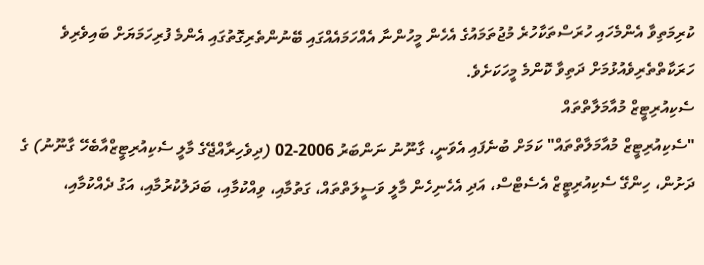ކުރިމަތިވާ އެންމެހައި ހުރަސްތަކާހުރެ މުޖުތަމައުގެ އެހެން މީހުންނާ އެއްހަމައެއްގައި ބޭނުންތެރިގޮތުގައި އެންމެ ފުރިހަމަޔަށް ބައިވެރިވެ ހަރަކާތްތެރިވެއުޅުމަށް ދަތިވާ ކޮންމެ މީހަކަށެވެ.
ސެކިއުރިޓީޒް މުއާމަލާތްތައް
"ސެކިއުރިޓީޒް މުއާމަލާތްތައް" ކަމަށް ބުނެފައި އެވަނީ، ގާނޫނު ނަންބަރު 2006-02 (ދިވެހިރާއްޖޭގެ މާލީ ސެކިއުރިޓީޒްއާބެހޭ ގާނޫނު) ގެ ދަށުން، ހިންގޭ ސެކިއުރިޓީޒް އެސެޓްސް، އަދި އެހެނިހެން މާލީ ވަސީލަތްތައް، ގަތުމާއި، ވިއްކުމާއި، ބަދަލުކުރުމާއި، އަގު ދެއްކުމާއި،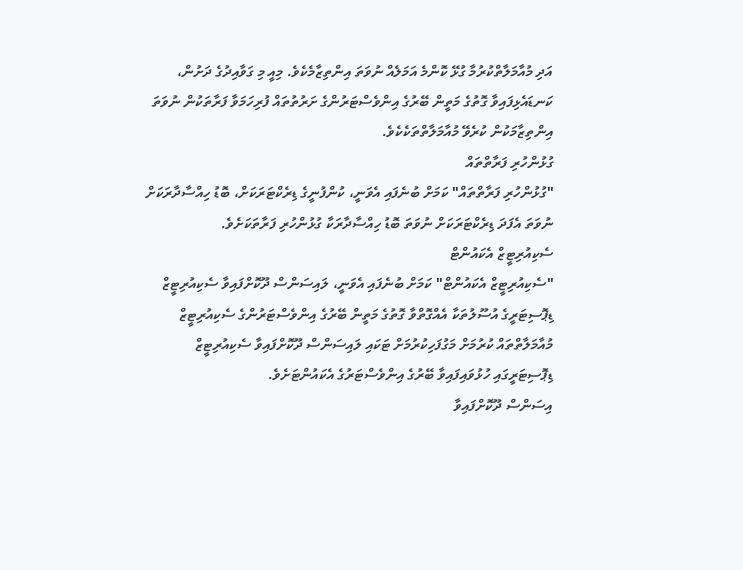އަދި މުއާމަލާތްކުރުމާ ގުޅޭ ކޮންމެ އަމަލެއް ނުވަތަ އިންތިޒާމެކެވެ. މިއީ މި ގަވާއިދުގެ ދަށުން، ކަނޑައެޅިފައިވާ ގޮތުގެ މަތީން ބޭރުގެ އިންވެސްޓަރުންގެ ށަރުތުތައް ފުރިހަމަވާ ފަރާތަކުން ނުވަތަ އިންތިޒާމަކުން ކުރެވޭ މުއާމަލާތްތަކެކެވެ.
ގުޅުންހުރި ފަރާތްތައް
"ގުޅުންހުރި ފަރާތްތައް" ކަމަށް ބުނެފައި އެވަނީ، ކުންފުނީގެ ޑިރެކްޓަރަކަށް، ބޮޑު ހިއްސާދާރަކަށް ނުވަތަ އެފަދަ ޑިރެކްޓަރަކަށް ނުވަތަ ބޮޑު ހިއްސާދާރަކާ ގުޅުންހުރި ފަރާތަކަށެވެ.
ސެކިއުރިޓީޒް އެކައުންޓް
"ސެކިއުރިޓީޒް އެކައުންޓް" ކަމަށް ބުނެފައި އެވަނީ، ލައިސަންސް ދޫކޮށްފައިވާ ސެކިއުރިޓީޒް ޑިޕޮސިޓަރީގެ އުސޫލުތަކާ އެއްގޮތްވާ ގޮތުގެ މަތީން ބޭރުގެ އިންވެސްޓަރުންގެ ސެކިއުރިޓީޒް މުއާމަލާތްތައް ކުރުމަށް މަގުފަހިކުރުމަށް ޓަކައި ލައިސަންސް ދޫކޮށްފައިވާ ސެކިއުރިޓީޒް ޑިޕޮސިޓަރީގައި ހުޅުވައިފައިވާ ބޭރުގެ އިންވެސްޓަރުގެ އެކައުންޓަށެވެ.
އިސަންސް ދޫކޮށްފައިވާ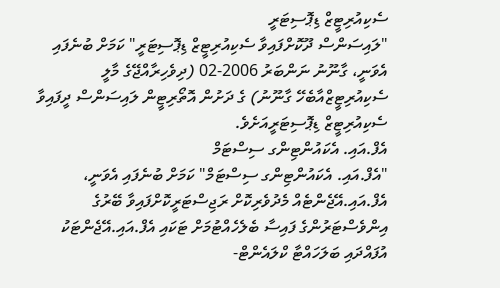ސެކިއުރިޓީޒް ޑިޕޮސިޓަރީ
"ލައިސަންސް ދޫކޮށްފައިވާ ސެކިއުރިޓީޒް ޑިޕޮސިޓަރީ" ކަމަށް ބުނެފައި އެވަނީ، ގާނޫނު ނަންބަރު 2006-02 (ދިވެހިރާއްޖޭގެ މާލީ ސެކިއުރިޓީޒްއާބެހޭ ގާނޫނު) ގެ ދަށުން އޮތޯރިޓީން ލައިސަންސް ދީފައިވާ ސެކިއުރިޓީޒް ޑިޕޮސިޓަރީއަށެވެ.
އެފް.އައި. އެކައުންޓިންގ ސިސްޓަމް
"އެފް.އައި. އެކައުންޓިންގ ސިސްޓަމް" ކަމަށް ބުނެފައި އެވަނީ، އެފް.އައި.އޭޖެންޓެއް މެދުވެރިކޮށް ރަޖިސްޓަރީކޮށްފައިވާ ބޭރުގެ އިންވެސްޓަރުންގެ ފައިސާ ބެލެހެއްޓުމަށް ޓަކައި އެފް.އައި.އޭޖެންޓަކު އުފައްދައި ބަލަހައްޓާ ކްލައެންޓް-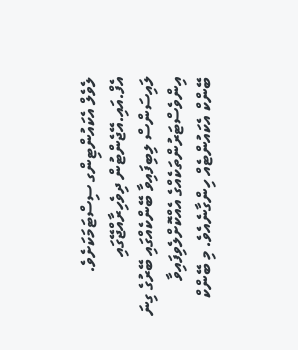ލެވެލް އެކައުންޓިންގ ސިސްޓަމަކަށެވެ. އެފް.އައި.އޭޖެންޓުން ދިވެހިރާއްޖޭގައި ލައިސަންސް ލިބިފައިވާ ބޭންކެއްގައި ބޭރުގެ ގިނަ އިންވެސްޓަރުންތަކެއްގެ އެއްކޮށްލެވިފައިވާ ބޭންކް އެކައުންޓެއް ހިންގާނެއެވެ. މި ބޭންކް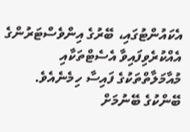އެކައުންޓުގައި، ބޭރުގެ އިންވެސްޓަރުންގެ އެއްކުރެވިފައިވާ އެސެޓްތަކާއި މުއާމަލާތްތަކުގެ ފައިސާ ހިމެނެއެވެ. ބޭންކުގެ ބޭނުމަށް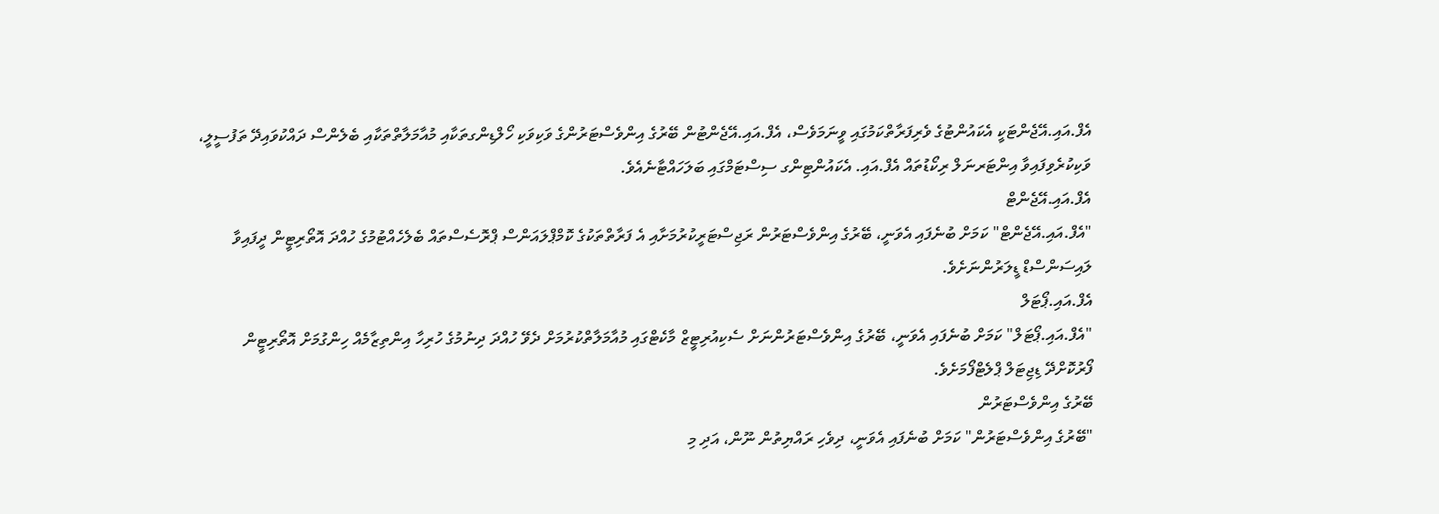އެފް.އައި.އޭޖެންޓަކީ އެކައުންޓުގެ ވެރިފަރާތްކަމުގައި ވީނަމަވެސް، އެފް.އައި.އޭޖެންޓުން ބޭރުގެ އިންވެސްޓަރުންގެ ވަކިވަކި ހޯލްޑިންގތަކާއި މުއާމަލާތްތަކާއި ބެލެންސް ދައްކުވައިދޭ ތަފުސީލީ، ވަކިކުރެވިފައިވާ އިންޓަރނަލް ރިކޯޑުތައް އެފް.އައި. އެކައުންޓިންގ ސިސްޓަމްގައި ބަލަހައްޓާނެއެވެ.
އެފް.އައި.އޭޖެންޓް
"އެފް.އައި.އޭޖެންޓް" ކަމަށް ބުނެފައި އެވަނީ، ބޭރުގެ އިންވެސްޓަރުން ރަޖިސްޓަރީކުރުމަށާއި އެ ފަރާތްތަކުގެ ކޮމްޕްލައަންސް ޕްރޮސެސްތައް ބެލެހެއްޓުމުގެ ހުއްދަ އޮތޯރިޓީން ދީފައިވާ ލައިސަންސްޑް ޑީލަރުންނަށެވެ.
އެފް.އައި.ޕޯޓަލް
"އެފް.އައި.ޕޯޓަލް" ކަމަށް ބުނެފައި އެވަނީ، ބޭރުގެ އިންވެސްޓަރުންނަށް ސެކިއުރިޓީޒް މާކެޓްގައި މުއާމަލާތްކުރުމަށް ދެވޭ ހުއްދަ ދިނުމުގެ ހުރިހާ އިންތިޒާމެއް ހިންގުމަށް އޮތޯރިޓީން ފޯރުކޮށްދޭ ޑިޖިޓަލް ޕްލެޓްފޯމަށެވެ.
ބޭރުގެ އިންވެސްޓަރުން
"ބޭރުގެ އިންވެސްޓަރުން" ކަމަށް ބުނެފައި އެވަނީ، ދިވެހި ރައްޔިތުން ނޫން، އަދި މި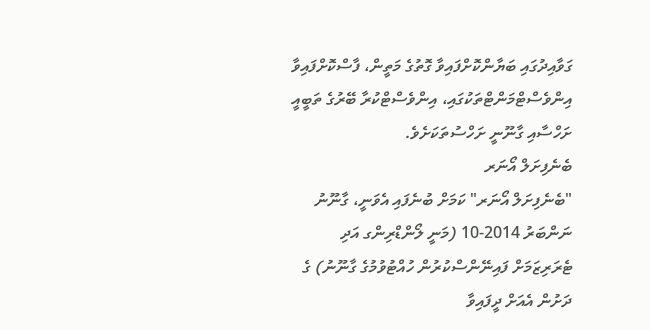ގަވާއިދުގައި ބަޔާންކޮށްފައިވާ ގޮތުގެ މަތީން، ފާސްކޮށްފައިވާ އިންވެސްޓްމަންޓްތަކުގައި، އިންވެސްޓްކުރާ ބޭރުގެ ތަބީއީ ށަހްސާއި ގާނޫނީ ށަހްސުތަކަށެވެ.
ބެނެފިށަލް އޯނަރ
"ބެނެފިށަލް އޯނަރ" ކަމަށް ބުނެފައި އެވަނީ، ގާނޫނު ނަންބަރު 2014-10 (މަނީ ލޯންޑްރިންގ އަދި ޓެރަރިޒަމަށް ފައިނޭންސްކުރުން ހުއްޓުވުމުގެ ގާނޫނު) ގެ ދަށުން އެއަށް ދީފައިވާ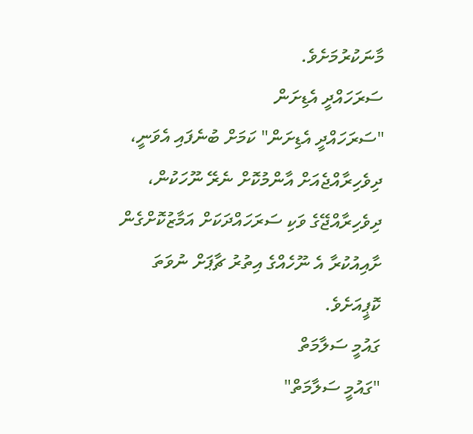މާނަކުރުމަށެވެ.
ސަރަހައްދީ އެޑިށަން
"ސަރަހައްދީ އެޑިށަން" ކަމަށް ބުނެފައި އެވަނީ، ދިވެހިރާއްޖެއަށް އާންމުކޮށް ނެރޭ ނޫހަކުން، ދިވެހިރާއްޖޭގެ ވަކި ސަރަހައްދަކަށް އަމާޒުކޮށްގެން ށާއިއުކުރާ އެ ނޫހެއްގެ އިތުރު ޗާޕަށް ނުވަތަ ކޮޕީއަށެވެ.
ގައުމީ ސަލާމަތް
"ގައުމީ ސަލާމަތް"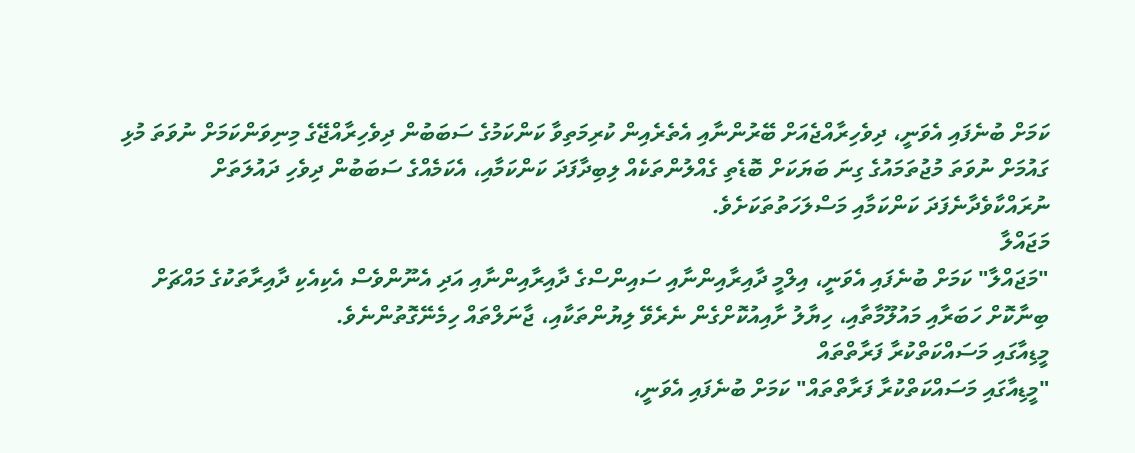ކަމަށް ބުނެފައި އެވަނީ، ދިވެހިރާއްޖެއަށް ބޭރުންނާއި އެތެރެއިން ކުރިމަތިވާ ކަންކަމުގެ ސަބަބުން ދިވެހިރާއްޖޭގެ މިނިވަންކަމަށް ނުވަތަ މުޅި ގައުމަށް ނުވަތަ މުޖުތަމައުގެ ގިނަ ބަޔަކަށް ބޮޑެތި ގެއްލުންތަކެއް ލިބިދާފަދަ ކަންކަމާއި، އެކަމެއްގެ ސަބަބުން ދިވެހި ދައުލަތަށް ނުރައްކާވެދާނެފަދަ ކަންކަމާއި މަސްލަހަތުތަކަށެވެ.
މަޖައްލާ
"މަޖައްލާ" ކަމަށް ބުނެފައި އެވަނީ، އިލްމީ ދާއިރާއިންނާއި ސައިންސްގެ ދާއިރާއިންނާއި އަދި އެނޫންވެސް އެކިއެކި ދާއިރާތަކުގެ މައްޗަށް ބިނާކޮށް ހަބަރާއި މައުލޫމާތާއި، ހިޔާލު ށާއިއުކޮށްގެން ނެރެވޭ ލިޔުންތަކާއި، ޖާނަލްތައް ހިމެނޭގޮތުންނެވެ.
މީޑިއާގައި މަސައްކަތްކުރާ ފަރާތްތައް
"މީޑިއާގައި މަސައްކަތްކުރާ ފަރާތްތައް" ކަމަށް ބުނެފައި އެވަނީ،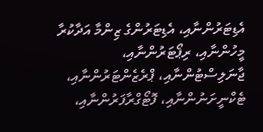އެޑިޓަރުންނާއި، އެޑިޓަރުންގެ ޒިންމާ އަދާކުރާ މީހުންނާއި، ރިޕޯޓަރުންނާއި، ޖާނަލިސްޓުންނާއި، ޕްރެޒެންޓަރުންނާއި، ޓެކްނީށަނުންނާއި، ފޮޓޯގްރާފަރުންނާއި،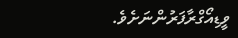ވީޑިއޯގްރާފަރުންނަށެވެ.